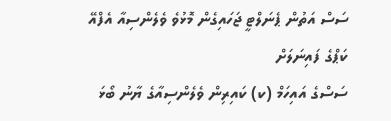ސަސް އަތުން ޕެނަލްޓީ ޖަހައިގެން މޮޅުވެ ވެލެންސިއާ އެފްއޭ ކަޕްގެ ފައިނަލަށް
ސަސްގެ އައިހަމް (ކ) ކައިރިން ވެލެންސިއާގެ ޔާނު ބޯޅަ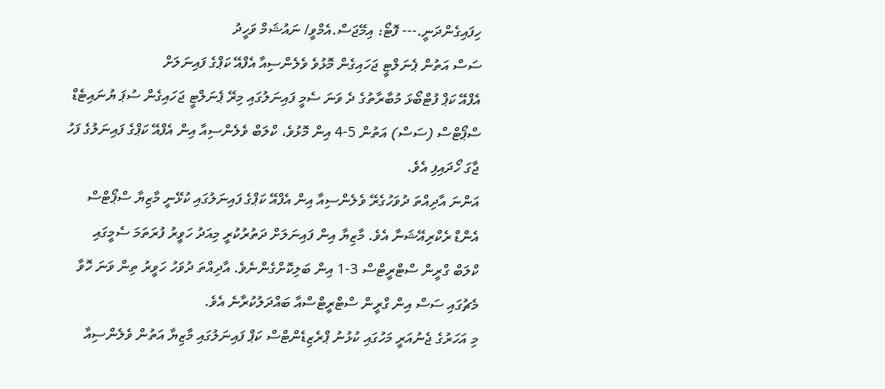ހިފައިގެންދަނީ.--- ފޮޓޯ: އިމޭޖަސް.އެމްވީ/ ނައުޝަމް ވަހީދު
ސަސް އަތުން ޕެނަލްޓީ ޖަހައިގެން މޮޅުވެ ވެލެންސިއާ އެފްއޭ ކަޕްގެ ފައިނަލަށް
އެފްއޭ ކަޕް ފުޓްބޯޅަ މުބާރާތުގެ ދެ ވަނަ ސެމީ ފައިނަލުގައި މިރޭ ޕެނަލްޓީ ޖަހައިގެން ސުޕަ ޔުނައިޓެޑް ސްޕޯޓްސް (ސަސް) އަތުން 5-4 އިން މޮޅުވެ، ކްލަބް ވެލެންސިއާ އިން އެފްއޭ ކަޕްގެ ފައިނަލުގެ ފަހު ޖާގަ ހޯދައިފި އެވެ.
އަންނަ އާދިއްތަ ދުވަހުގެރޭ ވެލެންސިއާ އިން އެފްއޭ ކަޕްގެ ފައިނަލުގައި ކުޅޭނީ މާޒިޔާ ސްޕޯޓްސް އެންޑް ރެކްރިއޭޝަނާ އެވެ. މާޒިޔާ އިން ފައިނަލަށް ދަތުރުކުރީ މިއަދު ހަވީރު ފުރަތަމަ ސެމީގައި ކްލަބް ގްރީން ސްޓްރީޓްސް 3-1 އިން ބަލިކޮށްގެންނެވެ. އާދިއްތަ ދުވަހު ހަވީރު ތިން ވަނަ ހޮވާ މެޗުގައި ސަސް އިން ގްރީން ސްޓްރީޓްސްއާ ބައްދަލުކުރާނެ އެވެ.
މި އަހަރުގެ ޖެނުއަރީ މަހުގައި ކުޅުނު ޕްރެޒިޑެންޓްސް ކަޕް ފައިނަލުގައި މާޒިޔާ އަތުން ވެލެންސިއާ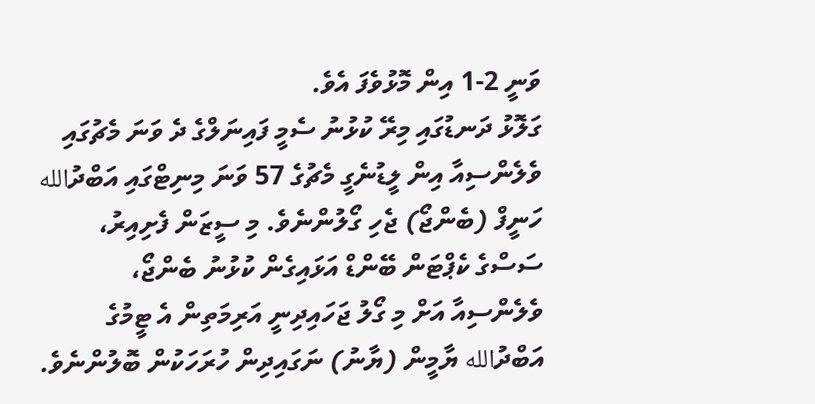ވަނީ 2-1 އިން މޮޅުވެފަ އެވެ.
ގަލޮޅު ދަނޑުގައި މިރޭ ކުޅުނު ސެމީ ފައިނަލްގެ ދެ ވަނަ މެޗުގައި ވެލެންސިއާ އިން ލީޑުނެގީ މެޗުގެ 57 ވަނަ މިނިޓްގައި އަބްދުالله ހަނީފް (ބެންޖޯ) ޖެހި ގޯލުންނެވެ. މި ސީޒަން ފެށިއިރު، ސަސްގެ ކެޕްޓަން ބޭންޑް އަޅައިގެން ކުޅުނު ބެންޖޯ، ވެލެންސިއާ އަށް މި ގޯލު ޖަހައިދިނީ އަރިމަތިން އެ ޓީމުގެ އަބްދުالله ޔާމީން (ޔާނު) ނަގައިދިން ހުރަހަކުން ބޮލުންނެވެ.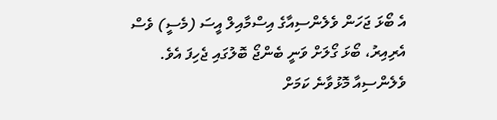އެ ބޯޅަ ޖަހަން ވެލެންސިއާގެ އިސްމާއިލް އީސަ (މެސީ) ވެސް އެރިއިރު، ބޯޅަ ގޯލަށް ވަނީ ބެންޖޯ ބޮލުގައި ޖެހިފަ އެވެ.
ވެލެންސިއާ މޮޅުވާނެ ކަމަށް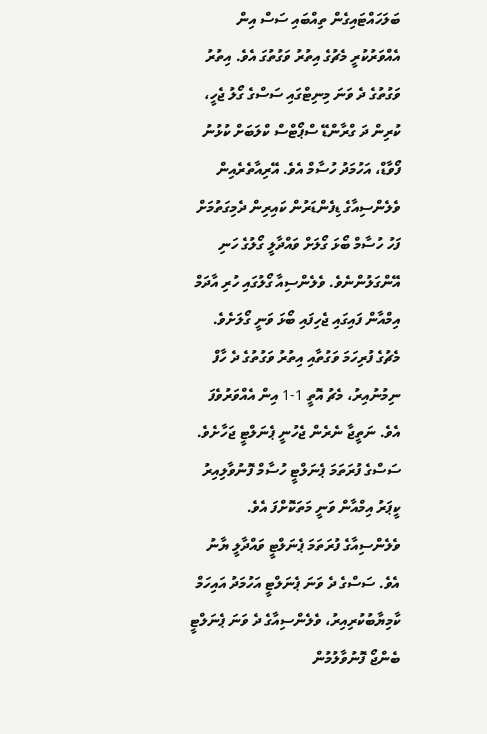ބަލަހައްޓައިގެން ތިއްބައި ސަސް އިން އެއްވަރުކުރީ މެޗުގެ އިތުރު ވަގުތުގަ އެވެ. އިތުރު ވަގުތުގެ ދެ ވަނަ މިނިޓްގައި ސަސްގެ ގޯލު ޖެހީ، ކުރިން ދަ ގްރާންޑޭ ސްޕޯޓްސް ކްލަބަށް ކުޅުނު ފޯވާޑް، އަހުމަދު ހުސާމް އެވެ. އޭރިއާތެރެއިން ވެލެންސިއާގެ ޑިފެންޑަރުން ކައިރިން ދެމިގަތުމަށް ފަހު ހުސާމް ބޯޅަ ގޯލަށް ވައްދާލީ ގޯލުގެ ހަނި އޭންގަލުންނެވެ. ވެލެންސިއާ ގޯލުގައި ހުރި އާދަމް އިމްއާން ފައިގައި ޖެހިފައި ބޯޅަ ވަނީ ގޯލަށެވެ.
މެޗުގެ ފުރިހަމަ ވަގުތާއި އިތުރު ވަގުތުގެ ދެ ހާފް ނިމުނުއިރު، މެޗު އޮތީ 1-1 އިން އެއްވަރުވެފަ އެވެ. ނަތީޖާ ނެރެން ޖެހުނީ ޕެނަލްޓީ ޖަހާށެވެ.
ސަސްގެ ފުރަތަމަ ޕެނަލްޓީ ހުސާމް ފޮނުވާލިއިރު ކީޕަރު އިމްއާން ވަނީ މަތަކޮށްފަ އެވެ. ވެލެންސިއާގެ ފުރަތަމަ ޕެނަލްޓީ ވައްދާލީ ޔާނު އެވެ. ސަސްގެ ދެ ވަނަ ޕެނަލްޓީ އަހުމަދު އައިހަމް ކާމިޔާބުކުރިއިރު، ވެލެންސިއާގެ ދެ ވަނަ ޕެނަލްޓީ ބެންޖޯ ފޮނުވާލުމުން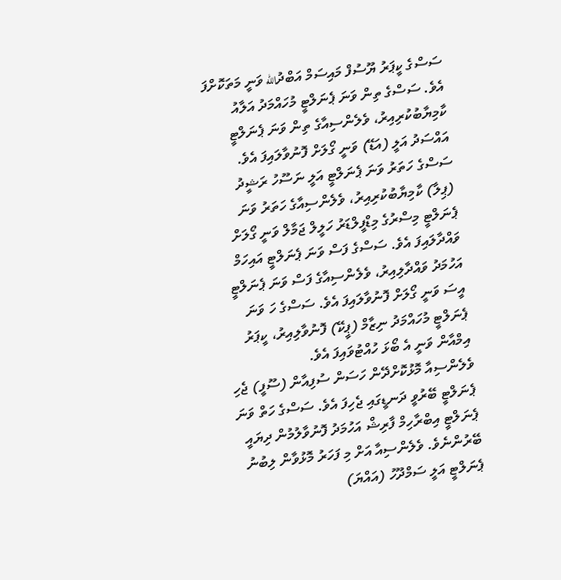ސަސްގެ ކީޕަރު ޔޫސުފް މައިސަމް އަބްދުالله ވަނީ މަތަކޮށްފަ އެވެ. ސަސްގެ ތިން ވަނަ ޕެނަލްޓީ މުހައްމަދު އަލާއު ކާމިޔާބުކުރިއިރު، ވެލެންސިއާގެ ތިން ވަނަ ޕެނަލްޓީ އައްސަދު އަލީ (އަޑޭ) ވަނީ ގޯލަށް ފޮނުވާލައިފަ އެވެ.
ސަސްގެ ހަތަރު ވަނަ ޕެނަލްޓީ އަލީ ނަސޫހު ރަޝީދު (ޕިލާ) ކާމިޔާބުކުރިއިރު، ވެލެންސިއާގެ ހަތަރު ވަނަ ޕެނަލްޓީ މިސްރުގެ މިޑްފީލްޑަރު ހަލީލް ޖަމާލް ވަނީ ގޯލަށް ވައްދާލައިފަ އެވެ. ސަސްގެ ފަސް ވަނަ ޕެނަލްޓީ އައިހަމް އަހުމަދު ވައްދާލިއިރު، ވެލެންސިއާގެ ފަސް ވަނަ ޕެނަލްޓީ އީސަ ވަނީ ގޯލަށް ފޮނުވާލައިފަ އެވެ. ސަސްގެ ހަ ވަނަ ޕެނަލްޓީ މުހައްމަދު ނިޒާމް (ޕީކޭ) ފޮނުވާލިއިރު، ކީޕަރު އިމްއާން ވަނީ އެ ބޯޅަ ހުއްޓުވައިފަ އެވެ.
ވެލެންސިއާ މޮޅުކޮށްދޭން ހަސަން ސުފިއާން (ސޫފީ) ޖެހި ޕެނަލްޓީ ބޭރުވީ ދަނޑީގައި ޖެހިފަ އެވެ. ސަސްގެ ހަތް ވަނަ ޕެނަލްޓީ އިބްރާހިމް ފާރިޝް އަހުމަދު ފޮނުވާލުމުން ދިޔައީ ބޭރުންނެވެ. ވެލެންސިއާ އަށް މި ފަހަރު މޮޅުވާން ލިބުނު ޕެނަލްޓީ އަލީ ސަމްދޫހު (އައްޔަ)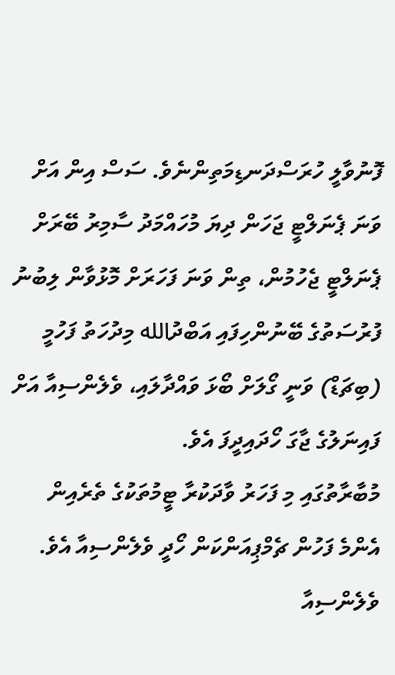ފޮނުވާލީ ހުރަސްދަނޑިމަތިންނެވެ. ސަސް އިން އަށް ވަނަ ޕެނަލްޓީ ޖަހަން ދިޔަ މުހައްމަދު ސާމިރު ބޭރަށް ޕެނަލްޓީ ޖެހުމުން، ތިން ވަނަ ފަހަރަށް މޮޅުވާން ލިބުނު ފުރުސަތުގެ ބޭނުންހިފައި އަބްދުالله މިދުހަތު ފަހުމީ (ބިޗަޑް) ވަނީ ގޯލަށް ބޯޅަ ވައްދާލައި، ވެލެންސިއާ އަށް ފައިނަލުގެ ޖާގަ ހޯދައިދީފަ އެވެ.
މުބާރާތުގައި މި ފަހަރު ވާދަކުރާ ޓީމުތަކުގެ ތެރެއިން އެންމެ ފަހުން ޗެމްޕިއަންކަން ހޯދީ ވެލެންސިއާ އެވެ. ވެލެންސިއާ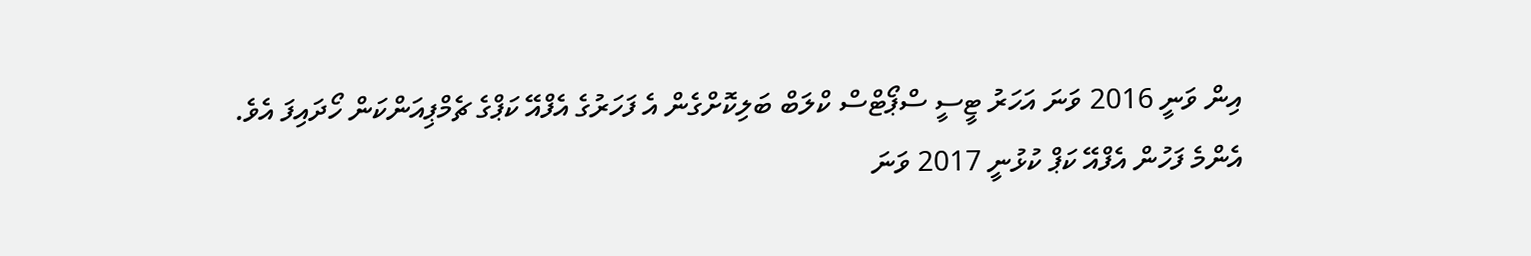އިން ވަނީ 2016 ވަނަ އަހަރު ޓީސީ ސްޕޯޓްސް ކްލަބް ބަލިކޮށްގެން އެ ފަހަރުގެ އެފްއޭ ކަޕްގެ ޗެމްޕިއަންކަން ހޯދައިފަ އެވެ.
އެންމެ ފަހުން އެފްއޭ ކަޕް ކުޅުނީ 2017 ވަނަ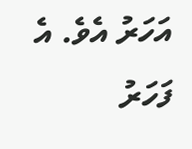އަހަރު އެވެ. އެ ފަހަރު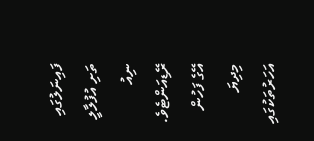ފައިނަލުގައި ތަށި އުފުލާލީ ނިއު ރޭޑިއަންޓެވެ. އޭގެ ފަހުން މިދިޔަ އަހަރުތަކުގައި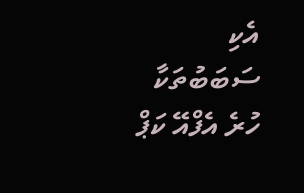އެކި ސަބަބުތަކާ ހުރެ އެފްއޭ ކަޕް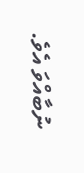ނުބާއްވަ އެވެ.